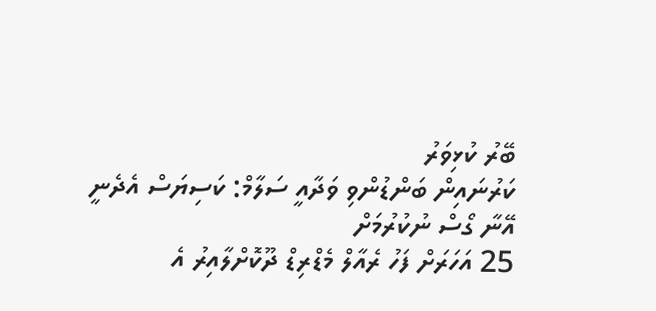ބޭރު ކުޅިވަރު
ކަރުނައިން ބަންޑުންވި ވަދާއީ ސަލާމް: ކަސިޔަސް އެދެނީ އޭނާ ގޯސް ނުކުރުމަށް
25 އަހަރަށް ފަހު ރެއާލް މެޑްރިޑް ދޫކޮށްލާއިރު އެ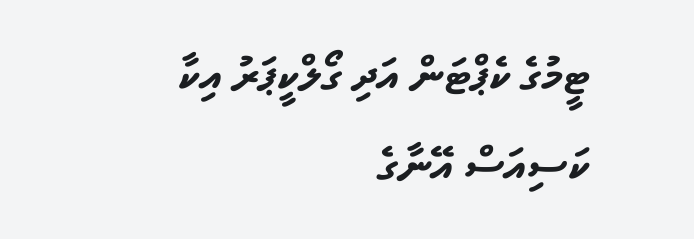ޓީމުގެ ކެޕްޓަން އަދި ގޯލްކީޕަރު އިކާ ކަސިއަސް އޭނާގެ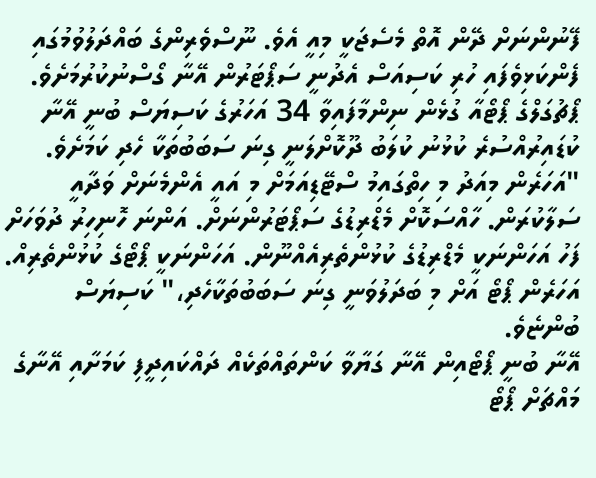ފޭނުންނަށް ދޭން އޮތް މެސެޖަކީ މިއީ އެވެ. ނޫސްވެރިންގެ ބައްދަލުވުމުގައި ފެންކަޅިވެފައި ހުރި ކަސިއަސް އެދުނީ ސަޕޯޓަރުން އޭނާ ގޯސްނުކުރުމަށެވެ.
ޕޯޗުގަލްގެ ޕޯޓޯއާ ގުޅެން ނިންމާފައިވާ 34 އަހަރުގެ ކަސިޔަސް ބުނީ އޭނާ ކުޑައިރުއްސުރެ ކުޅުނު ކުލަބު ދޫކޮށްލަނީ ގިނަ ސަބަބުތަކާ ހެދި ކަމަށެވެ.
"އަހަރެން މިއަދު މި ހިތްގައިމު ސްޓޭޑިއަމަށް މި އައީ އެންމެނަށް ވަދާއީ ސަލާކުރަން. ހާއްސަކޮށް މެޑްރިޑުގެ ސަޕޯޓަރުންނަށް. އަންނަ ހޮނިހިރު ދުވަހަށް ފަހު އަހަންނަކީ މެޑްރިޑުގެ ކުޅުންތެރިއެއްނޫން. އަހަންނަކީ ޕޯޓޯގެ ކުޅުންތެރިއް. އަހަރެން ޕޯޓޯ އަށް މި ބަދަލުވަނީ ގިނަ ސަބަބުތަކާހެދި،" ކަސިޔަސް ބުންޏެވެ.
އޭނާ ބުނީ ޕޯޓޯއިން އޭނާ ގަޔާވާ ކަންތައްތަކެއް ދައްކައިދީފި ކަމަށާއި އޭނާގެ މައްޗަށް ޕޯޓޯ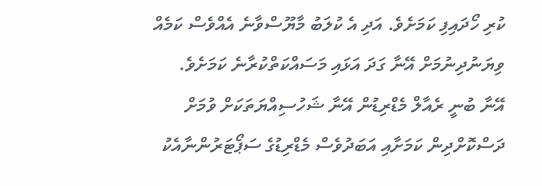ކުރި ހޯދައިފި ކަމަށެވެ. އަދި އެ ކުލަބު މާޔޫސްވާނެ އެއްވެސް ކަމެއް ވިޔަނުދިނުމަށް އޭނާ ގަދަ އަޅައި މަސައްކަތްކުރާނެ ކަމަށެވެ.
އޭނާ ބުނީ ރެއާލް މެޑްރިޑުން އޭނާ ޝަހުސިއްޔަތަކަށް ވުމަށް ދަސްކޮށްދިން ކަމަށާއި އަބަދުވެސް މެޑްރިޑުގެ ސަޕޯޓަރުންނާއެކު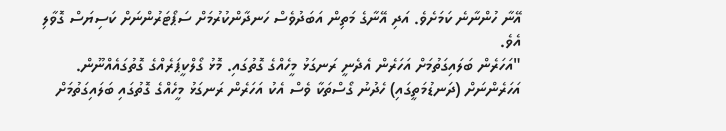އޭނާ ހުންނާނެ ކަމަށެވެ. އަދި އޭނާގެ މަތިން އަބަދުވެސް ހަނދާންކުރުމަށް ސަޕޯޓަރުންނަށް ކަސިޔަސް ގޮވާލި އެވެ.
"އަހަރެން ބަލައިގަތުމަށް އަހަރެން އެދެނީ ރަނގަޅު މީހެއްގެ ގޮތުގައި. މޮޅު ގޯލްކީޕަރެއްގެ ގޮތުގައެއްނޫން. އަހަރެންނަށް (ދަނޑުމަތީގައި) ހެދުނު ގޯސްތަކާ ވެސް އެކު އަހަރެން ރަނގަޅު މީހެއްގެ ގޮތުގައި ބަލައިގަތުމަށް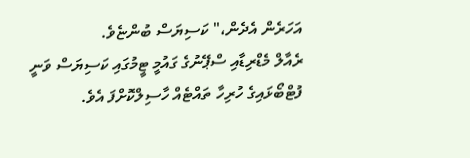އަހަރެން އެދެން،" ކަސިޔަސް ބުންޏެވެ.
ރެއާލް މެޑްރިޑާއި ސްޕޭނުގެ ގައުމީ ޓީމުގައި ކަސިޔަސް ވަނީ ފުޓްބޯޅައިގެ ހުރިހާ ތައްޓެއް ހާސިލްކޮށްފަ އެވެ.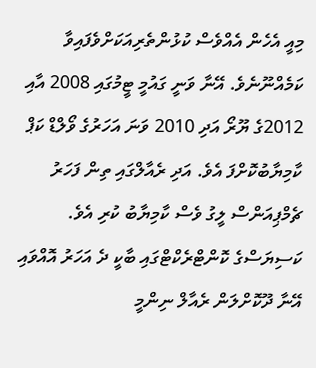މިއީ އެހެން އެއްވެސް ކުޅުންތެރިއަކަށްވެފައިވާ ކަމެއްނޫނެވެ. އޭނާ ވަނީ ގައުމީ ޓީމުގައި 2008 އާއި 2012ގެ ޔޫރޯ އަދި 2010 ވަނަ އަހަރުގެ ވޯލްޑް ކަޕް ކާމިޔާބުކޮށްފަ އެވެ. އަދި ރެއާލްގައި ތިން ފަހަރު ޗެމްޕިއަންސް ލީގު ވެސް ކާމިޔާބު ކުރި އެވެ.
ކަސިޔަސްގެ ކޮންޓްރެކްޓްގައި ބާކީ ދެ އަހަރު އޮއްވައި އޭނާ ދޫކޮށްލަން ރެއާލް ނިންމީ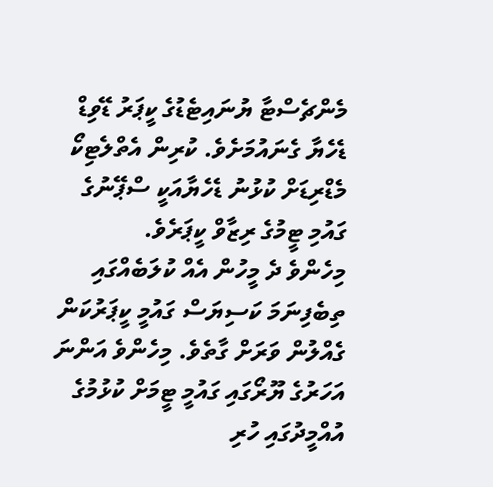މެންޗެސްޓާ ޔުނައިޓެޑުގެ ކީޕަރު ޑޭވިޑް ޑެހެޔާ ގެނައުމަށެވެ. ކުރިން އެތްލެޓިކޯ މެޑްރިޑަށް ކުޅުނު ޑެހެޔާއަކީ ސްޕޭނުގެ ގައުމި ޓީމުގެ ރިޒާވް ކީޕަރެވެ.
މިހެންވެ ދެ މީހުން އެއް ކުލަބެއްގައި ތިބެފިނަމަ ކަސިޔަސް ގައުމީ ކީޕަރުކަން ގެއްލުން ވަރަށް ގާތެވެ. މިހެންވެ އަންނަ އަހަރުގެ ޔޫރޯގައި ގައުމީ ޓީމަށް ކުޅުމުގެ އުއްމީދުގައި ހުރި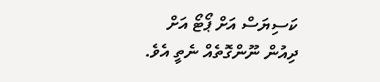ކަސިޔަސް އަށް ޕޯޓޯ އަށް ދިއުން ނޫންގޮތެއް ނެތީ އެވެ.